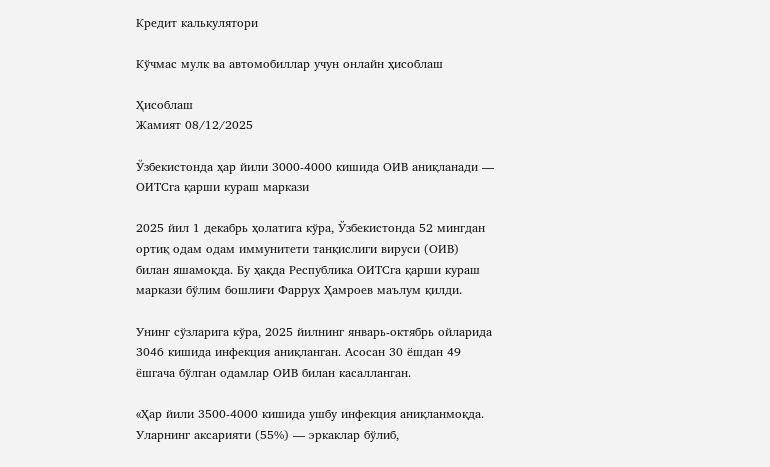Кредит калькулятори

Кўчмас мулк ва автомобиллар учун онлайн ҳисоблаш

Ҳисоблаш
Жамият 08/12/2025

Ўзбекистонда ҳар йили 3000-4000 кишида ОИВ аниқланади — ОИТСга қарши кураш маркази

2025 йил 1 декабрь ҳолатига кўра, Ўзбекистонда 52 мингдан ортиқ одам одам иммунитети танқислиги вируси (ОИВ) билан яшамоқда. Бу ҳақда Республика ОИТСга қарши кураш маркази бўлим бошлиғи Фаррух Ҳамроев маълум қилди.

Унинг сўзларига кўра, 2025 йилнинг январь-октябрь ойларида 3046 кишида инфекция аниқланган. Асосан 30 ёшдан 49 ёшгача бўлган одамлар ОИВ билан касалланган.

«Ҳар йили 3500-4000 кишида ушбу инфекция аниқланмоқда. Уларнинг аксарияти (55%) — эркаклар бўлиб,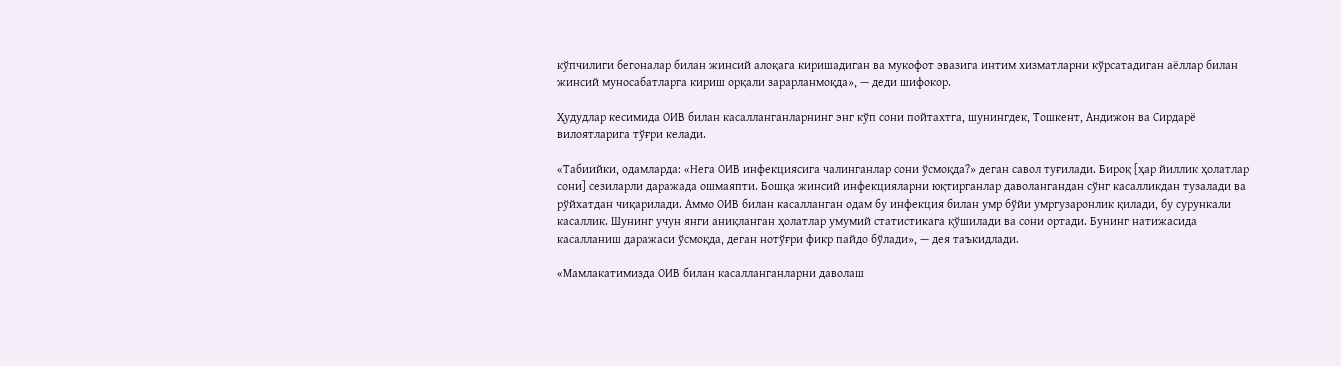кўпчилиги бегоналар билан жинсий алоқага киришадиган ва мукофот эвазига интим хизматларни кўрсатадиган аёллар билан жинсий муносабатларга кириш орқали зарарланмоқда», — деди шифокор.

Ҳудудлар кесимида ОИВ билан касалланганларнинг энг кўп сони пойтахтга, шунингдек, Тошкент, Андижон ва Сирдарё вилоятларига тўғри келади.

«Табиийки, одамларда: «Нега ОИВ инфекциясига чалинганлар сони ўсмоқда?» деган савол туғилади. Бироқ [ҳар йиллик ҳолатлар сони] сезиларли даражада ошмаяпти. Бошқа жинсий инфекцияларни юқтирганлар даволангандан сўнг касалликдан тузалади ва рўйхатдан чиқарилади. Аммо ОИВ билан касалланган одам бу инфекция билан умр бўйи умргузаронлик қилади, бу сурункали касаллик. Шунинг учун янги аниқланган ҳолатлар умумий статистикага қўшилади ва сони ортади. Бунинг натижасида касалланиш даражаси ўсмоқда, деган нотўғри фикр пайдо бўлади», — дея таъкидлади.

«Мамлакатимизда ОИВ билан касалланганларни даволаш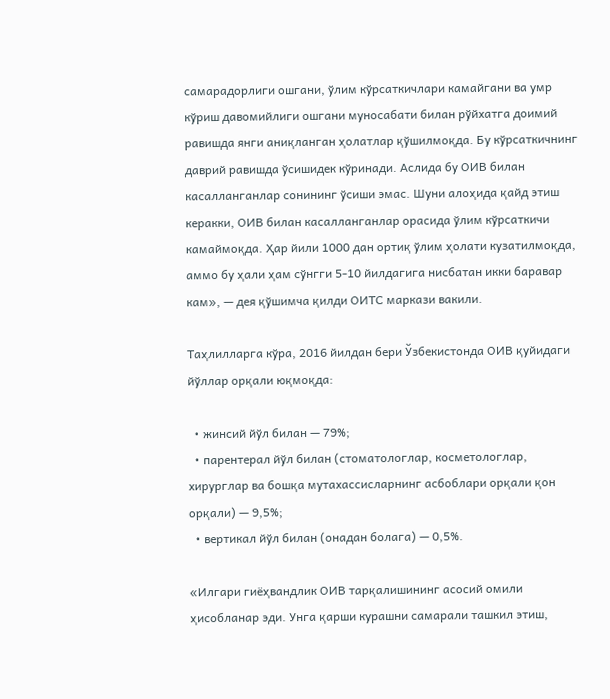самарадорлиги ошгани, ўлим кўрсаткичлари камайгани ва умр кўриш давомийлиги ошгани муносабати билан рўйхатга доимий равишда янги аниқланган ҳолатлар қўшилмоқда. Бу кўрсаткичнинг даврий равишда ўсишидек кўринади. Аслида бу ОИВ билан касалланганлар сонининг ўсиши эмас. Шуни алоҳида қайд этиш керакки, ОИВ билан касалланганлар орасида ўлим кўрсаткичи камаймоқда. Ҳар йили 1000 дан ортиқ ўлим ҳолати кузатилмоқда, аммо бу ҳали ҳам сўнгги 5-10 йилдагига нисбатан икки баравар кам», — дея қўшимча қилди ОИТС маркази вакили.

Таҳлилларга кўра, 2016 йилдан бери Ўзбекистонда ОИВ қуйидаги йўллар орқали юқмоқда:

  • жинсий йўл билан — 79%;
  • парентерал йўл билан (стоматологлар, косметологлар, хирурглар ва бошқа мутахассисларнинг асбоблари орқали қон орқали) — 9,5%;
  • вертикал йўл билан (онадан болага) — 0,5%.

«Илгари гиёҳвандлик ОИВ тарқалишининг асосий омили ҳисобланар эди. Унга қарши курашни самарали ташкил этиш,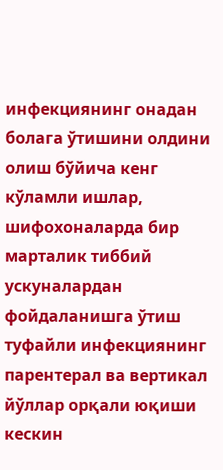инфекциянинг онадан болага ўтишини олдини олиш бўйича кенг кўламли ишлар, шифохоналарда бир марталик тиббий ускуналардан фойдаланишга ўтиш туфайли инфекциянинг парентерал ва вертикал йўллар орқали юқиши кескин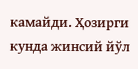камайди. Ҳозирги кунда жинсий йўл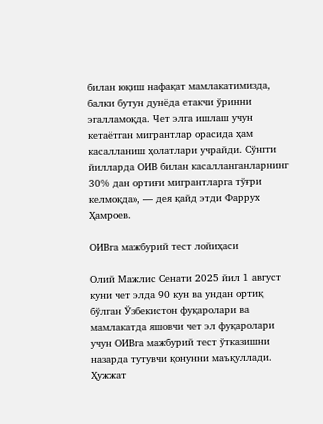билан юқиш нафақат мамлакатимизда, балки бутун дунёда етакчи ўринни эгалламоқда. Чет элга ишлаш учун кетаётган мигрантлар орасида ҳам касалланиш ҳолатлари учрайди. Сўнгги йилларда ОИВ билан касалланганларнинг 30% дан ортиғи мигрантларга тўғри келмоқда», — дея қайд этди Фаррух Ҳамроев.

ОИВга мажбурий тест лойиҳаси

Олий Мажлис Сенати 2025 йил 1 август куни чет элда 90 кун ва ундан ортиқ бўлган Ўзбекистон фуқаролари ва мамлакатда яшовчи чет эл фуқаролари учун ОИВга мажбурий тест ўтказишни назарда тутувчи қонунни маъқуллади. Ҳужжат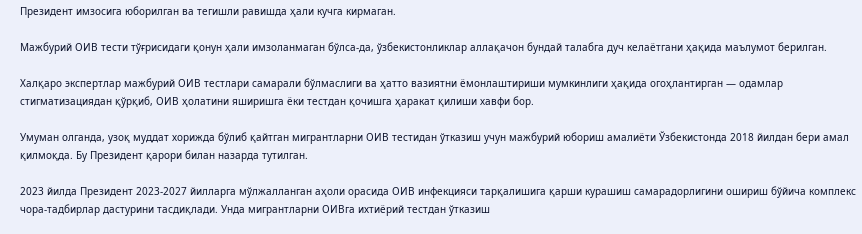Президент имзосига юборилган ва тегишли равишда ҳали кучга кирмаган.

Мажбурий ОИВ тести тўғрисидаги қонун ҳали имзоланмаган бўлса-да, ўзбекистонликлар аллақачон бундай талабга дуч келаётгани ҳақида маълумот берилган.

Халқаро экспертлар мажбурий ОИВ тестлари самарали бўлмаслиги ва ҳатто вазиятни ёмонлаштириши мумкинлиги ҳақида огоҳлантирган — одамлар стигматизациядан қўрқиб, ОИВ ҳолатини яширишга ёки тестдан қочишга ҳаракат қилиши хавфи бор.

Умуман олганда, узоқ муддат хорижда бўлиб қайтган мигрантларни ОИВ тестидан ўтказиш учун мажбурий юбориш амалиёти Ўзбекистонда 2018 йилдан бери амал қилмоқда. Бу Президент қарори билан назарда тутилган.

2023 йилда Президент 2023-2027 йилларга мўлжалланган аҳоли орасида ОИВ инфекцияси тарқалишига қарши курашиш самарадорлигини ошириш бўйича комплекс чора-тадбирлар дастурини тасдиқлади. Унда мигрантларни ОИВга ихтиёрий тестдан ўтказиш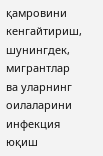қамровини кенгайтириш, шунингдек, мигрантлар ва уларнинг оилаларини инфекция юқиш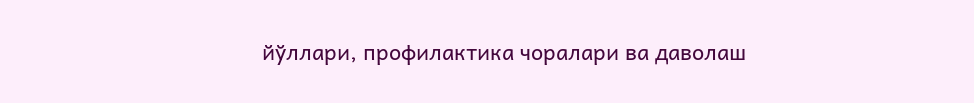йўллари, профилактика чоралари ва даволаш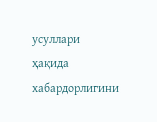усуллари ҳақида хабардорлигини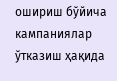ошириш бўйича кампаниялар ўтказиш ҳақида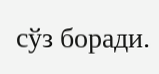сўз боради.